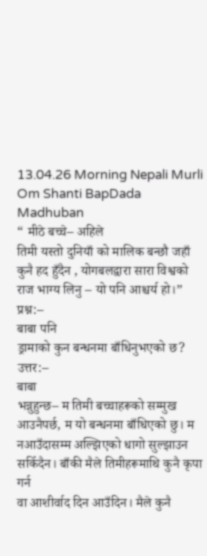13.04.26 Morning Nepali Murli Om Shanti BapDada Madhuban
“ मीठे बच्चे– अहिले
तिमी यस्तो दुनियाँ को मालिक बन्छौ जहाँ कुनै हद हुँदैन , योगबलद्वारा सारा विश्वको
राज भाग्य लिनु – यो पनि आश्चर्य हो।”
प्रश्न:–
बाबा पनि
ड्रामाको कुन बन्धनमा बाँधिनुभएको छ?
उत्तर:–
बाबा
भन्नुहुन्छ– म तिमी बच्चाहरूको सम्मुख आउनैपर्छ, म यो बन्धनमा बाँधिएको छु। म
नआउँदासम्म अल्झिएको धागो सुल्झाउन सकिँदैन। बाँकी मैले तिमीहरूमाथि कुनै कृपा गर्न
वा आशीर्वाद दिन आउँदिन। मैले कुनै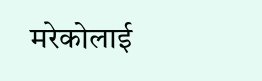मरेकोलाई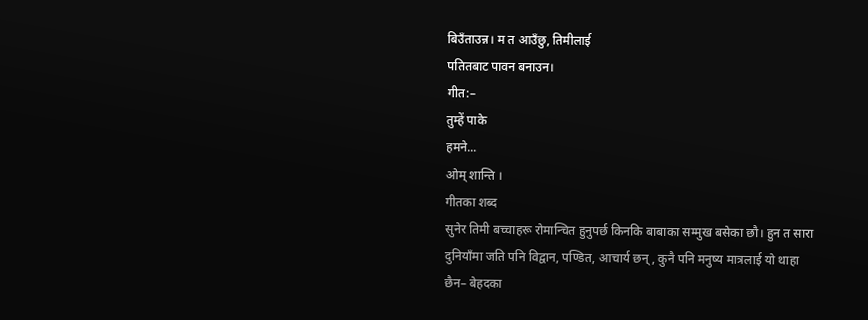बिउँताउन्न। म त आउँछु, तिमीलाई
पतितबाट पावन बनाउन।
गीत:–
तुम्हें पाके
हमने...
ओम् शान्ति ।
गीतका शब्द
सुनेर तिमी बच्चाहरू रोमान्चित हुनुपर्छ किनकि बाबाका सम्मुख बसेका छौ। हुन त सारा
दुनियाँमा जति पनि विद्वान, पण्डित, आचार्य छन्, कुनै पनि मनुष्य मात्रलाई यो थाहा
छैन– बेहदका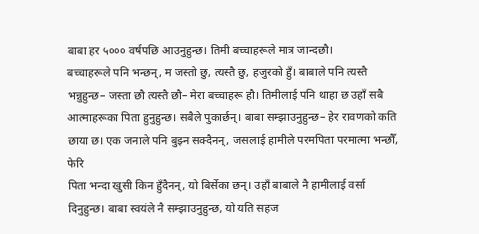बाबा हर ५००० वर्षपछि आउनुहुन्छ। तिमी बच्चाहरूले मात्र जान्दछौ।
बच्चाहरूले पनि भन्छन्, म जस्तो छु, त्यस्तै छु, हजुरको हुँ। बाबाले पनि त्यस्तै
भन्नुहुन्छ– जस्ता छौ त्यस्तै छौ– मेरा बच्चाहरू हौ। तिमीलाई पनि थाहा छ उहाँ सबै
आत्माहरूका पिता हुनुहुन्छ। सबैले पुकार्छन्। बाबा सम्झाउनुहुन्छ– हेर रावणको कति
छाया छ। एक जनाले पनि बुझ्न सक्दैनन्, जसलाई हामीले परमपिता परमात्मा भन्छौँ, फेरि
पिता भन्दा खुसी किन हुँदैनन्, यो बिर्सेका छन्। उहाँ बाबाले नै हामीलाई वर्सा
दिनुहुन्छ। बाबा स्वयंले नै सम्झाउनुहुन्छ, यो यति सहज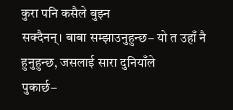कुरा पनि कसैले बुझ्न
सक्दैनन्। बाबा सम्झाउनुहुन्छ– यो त उहाँ नै हुनुहुन्छ, जसलाई सारा दुनियाँले
पुकार्छ–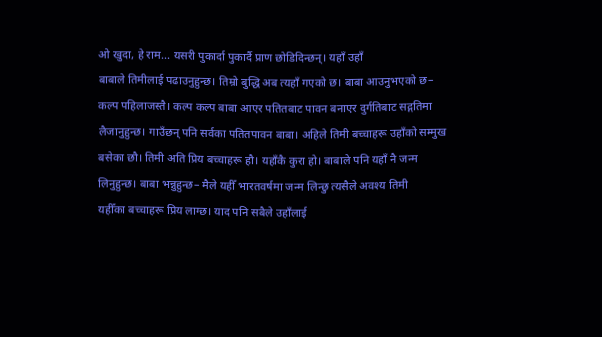ओ खुदा, हे राम... यसरी पुकार्दा पुकार्दै प्राण छोडिदिन्छन्। यहाँ उहाँ
बाबाले तिमीलाई पढाउनुहुन्छ। तिम्रो बुद्धि अब त्यहाँ गएको छ। बाबा आउनुभएको छ–
कल्प पहिलाजस्तै। कल्प कल्प बाबा आएर पतितबाट पावन बनाएर दुर्गतिबाट सद्गतिमा
लैजानुहुन्छ। गाउँछन् पनि सर्वका पतितपावन बाबा। अहिले तिमी बच्चाहरू उहाँको सम्मुख
बसेका छौ। तिमी अति प्रिय बच्चाहरू हौ। यहाँकै कुरा हो। बाबाले पनि यहाँ नै जन्म
लिनुहुन्छ। बाबा भन्नुहुन्छ– मैले यहीँ भारतवर्षमा जन्म लिन्छु त्यसैले अवश्य तिमी
यहीँका बच्चाहरू प्रिय लाग्छ। याद पनि सबैले उहाँलाई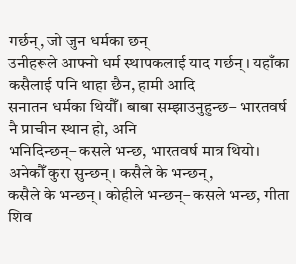गर्छन्, जो जुन धर्मका छन्
उनीहरूले आफ्नो धर्म स्थापकलाई याद गर्छन्। यहाँका कसैलाई पनि थाहा छैन, हामी आदि
सनातन धर्मका थियौँ। बाबा सम्झाउनुहुन्छ– भारतवर्ष नै प्राचीन स्थान हो, अनि
भनिदिन्छन्– कसले भन्छ, भारतवर्ष मात्र थियो। अनेकौँ कुरा सुन्छन्। कसैले के भन्छन्,
कसैले के भन्छन्। कोहीले भन्छन्– कसले भन्छ, गीता शिव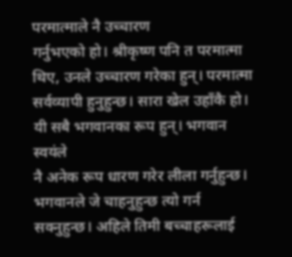परमात्माले नै उच्चारण
गर्नुभएको हो। श्रीकृष्ण पनि त परमात्मा थिए, उनले उच्चारण गरेका हुन्। परमात्मा
सर्वव्यापी हुनुहुन्छ। सारा खेल उहाँकै हो। यी सबै भगवानका रूप हुन्। भगवान स्वयंले
नै अनेक रूप धारण गरेर लीला गर्नुहुन्छ। भगवानले जे चाहनुहुन्छ त्यो गर्न
सक्नुहुन्छ। अहिले तिमी बच्चाहरूलाई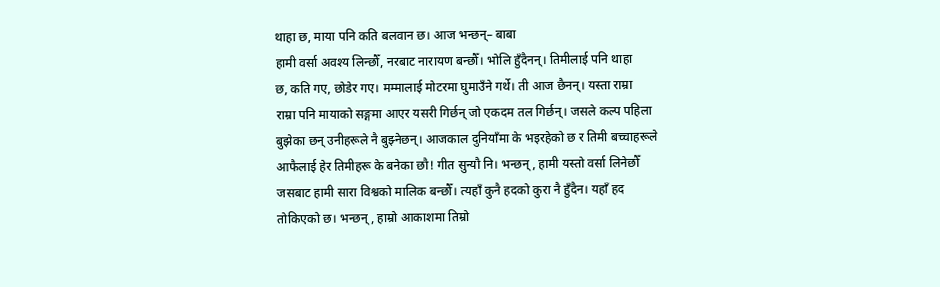थाहा छ, माया पनि कति बलवान छ। आज भन्छन्– बाबा
हामी वर्सा अवश्य लिन्छौँ, नरबाट नारायण बन्छौँ। भोलि हुँदैनन्। तिमीलाई पनि थाहा
छ, कति गए, छोडेर गए। मम्मालाई मोटरमा घुमाउँने गर्थे। ती आज छैनन्। यस्ता राम्रा
राम्रा पनि मायाको सङ्गमा आएर यसरी गिर्छन् जो एकदम तल गिर्छन्। जसले कल्प पहिला
बुझेका छन् उनीहरूले नै बुझ्नेछन्। आजकाल दुनियाँमा के भइरहेको छ र तिमी बच्चाहरूले
आफैलाई हेर तिमीहरू के बनेका छौ! गीत सुन्यौ नि। भन्छन्, हामी यस्तो वर्सा लिनेछौँ
जसबाट हामी सारा विश्वको मालिक बन्छौँ। त्यहाँ कुनै हदको कुरा नै हुँदैन। यहाँ हद
तोकिएको छ। भन्छन्, हाम्रो आकाशमा तिम्रो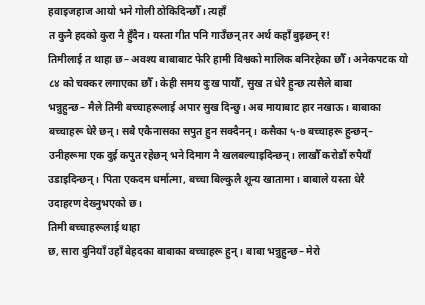हवाइजहाज आयो भने गोली ठोकिदिन्छौँ। त्यहाँ
त कुनै हदको कुरा नै हुँदैन। यस्ता गीत पनि गाउँछन् तर अर्थ कहाँ बुझ्छन् र!
तिमीलाई त थाहा छ– अवश्य बाबाबाट फेरि हामी विश्वको मालिक बनिरहेका छौँ। अनेकपटक यो
८४ को चक्कर लगाएका छौँ। केही समय दुःख पायौँ, सुख त धेरै हुन्छ त्यसैले बाबा
भन्नुहुन्छ– मैले तिमी बच्चाहरूलाई अपार सुख दिन्छु। अब मायाबाट हार नखाऊ। बाबाका
बच्चाहरू धेरै छन्। सबै एकैनासका सपुत हुन सक्दैनन्। कसैका ५-७ बच्चाहरू हुन्छन्–
उनीहरूमा एक दुई कपुत रहेछन् भने दिमाग नै खलबल्याइदिन्छन्। लाखौँ करोडौं रुपैयाँ
उडाइदिन्छन्। पिता एकदम धर्मात्मा, बच्चा बिल्कुलै शून्य खातामा। बाबाले यस्ता धेरै
उदाहरण देख्नुभएको छ।
तिमी बच्चाहरूलाई थाहा
छ, सारा दुनियाँ उहाँ बेहदका बाबाका बच्चाहरू हुन्। बाबा भन्नुहुन्छ– मेरो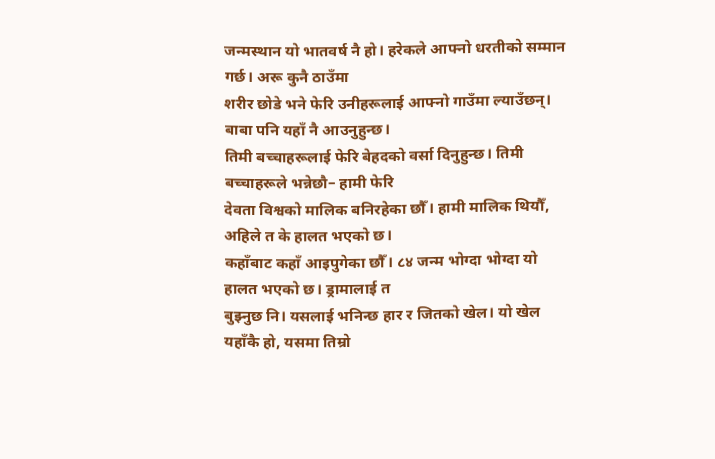जन्मस्थान यो भातवर्ष नै हो। हरेकले आफ्नो धरतीको सम्मान गर्छ। अरू कुनै ठाउँमा
शरीर छोडे भने फेरि उनीहरूलाई आफ्नो गाउँमा ल्याउँछन्। बाबा पनि यहाँ नै आउनुहुन्छ।
तिमी बच्चाहरूलाई फेरि बेहदको वर्सा दिनुहुन्छ। तिमी बच्चाहरूले भन्नेछौ– हामी फेरि
देवता विश्वको मालिक बनिरहेका छौँ। हामी मालिक थियौँ, अहिले त के हालत भएको छ।
कहाँबाट कहाँ आइपुगेका छौँ। ८४ जन्म भोग्दा भोग्दा यो हालत भएको छ। ड्रामालाई त
बुझ्नुछ नि। यसलाई भनिन्छ हार र जितको खेल। यो खेल यहाँकै हो, यसमा तिम्रो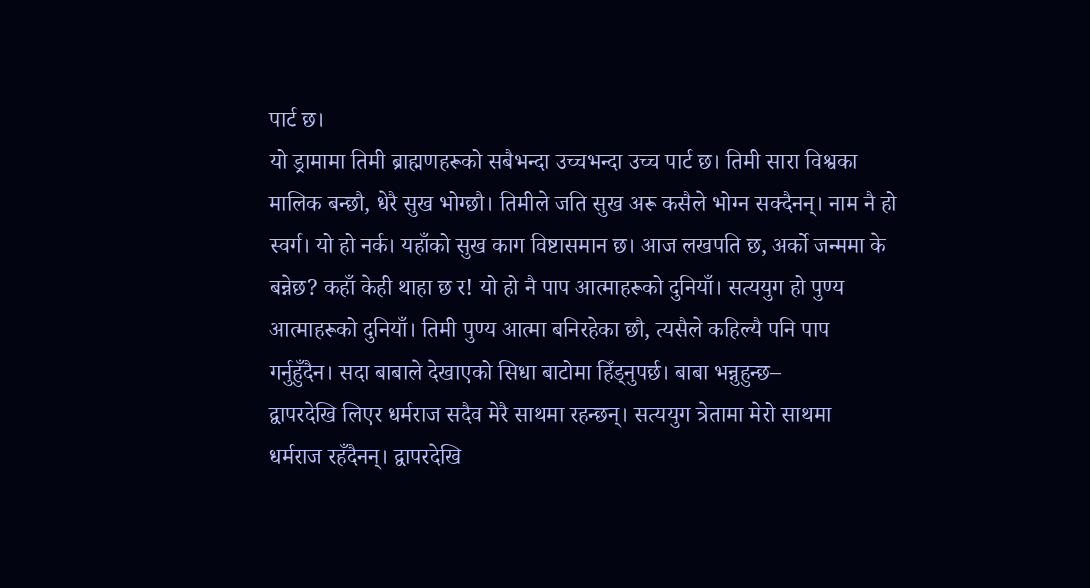पार्ट छ।
यो ड्रामामा तिमी ब्राह्मणहरूको सबैभन्दा उच्चभन्दा उच्च पार्ट छ। तिमी सारा विश्वका
मालिक बन्छौ, धेरै सुख भोग्छौ। तिमीले जति सुख अरू कसैले भोग्न सक्दैनन्। नाम नै हो
स्वर्ग। यो हो नर्क। यहाँको सुख काग विष्टासमान छ। आज लखपति छ, अर्को जन्ममा के
बन्नेछ? कहाँ केही थाहा छ र! यो हो नै पाप आत्माहरूको दुनियाँ। सत्ययुग हो पुण्य
आत्माहरूको दुनियाँ। तिमी पुण्य आत्मा बनिरहेका छौ, त्यसैले कहिल्यै पनि पाप
गर्नुहुँदैन। सदा बाबाले देखाएको सिधा बाटोमा हिँड्नुपर्छ। बाबा भन्नुहुन्छ–
द्वापरदेखि लिएर धर्मराज सदैव मेरै साथमा रहन्छन्। सत्ययुग त्रेतामा मेरो साथमा
धर्मराज रहँदैनन्। द्वापरदेखि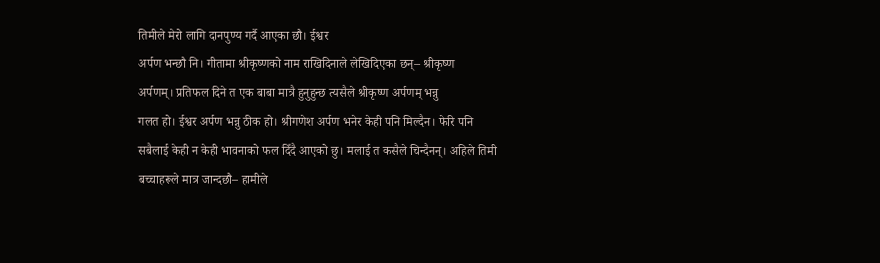तिमीले मेरो लागि दानपुण्य गर्दै आएका छौ। ईश्वर
अर्पण भन्छौ नि। गीतामा श्रीकृष्णको नाम राखिदिनाले लेखिदिएका छन्– श्रीकृष्ण
अर्पणम्। प्रतिफल दिने त एक बाबा मात्रै हुनुहुन्छ त्यसैले श्रीकृष्ण अर्पणम् भन्नु
गलत हो। ईश्वर अर्पण भन्नु ठीक हो। श्रीगणेश अर्पण भनेर केही पनि मिल्दैन। फेरि पनि
सबैलाई केही न केही भावनाको फल दिँदै आएको छु। मलाई त कसैले चिन्दैनन्। अहिले तिमी
बच्चाहरूले मात्र जान्दछौ– हामीले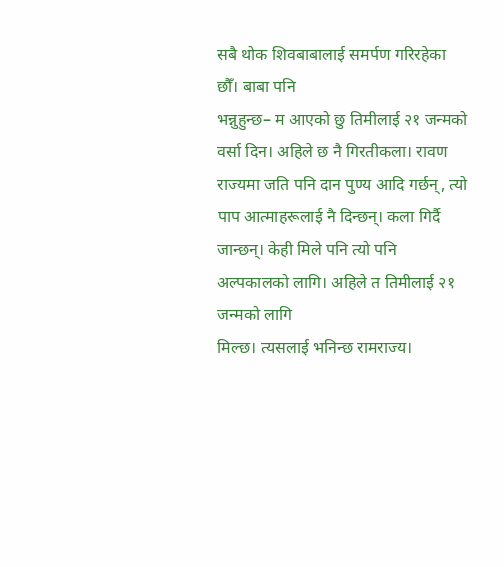सबै थोक शिवबाबालाई समर्पण गरिरहेका छौँ। बाबा पनि
भन्नुहुन्छ– म आएको छु तिमीलाई २१ जन्मको वर्सा दिन। अहिले छ नै गिरतीकला। रावण
राज्यमा जति पनि दान पुण्य आदि गर्छन्, त्यो पाप आत्माहरूलाई नै दिन्छन्। कला गिर्दै
जान्छन्। केही मिले पनि त्यो पनि अल्पकालको लागि। अहिले त तिमीलाई २१ जन्मको लागि
मिल्छ। त्यसलाई भनिन्छ रामराज्य।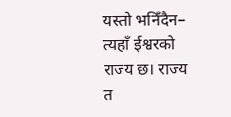यस्तो भनिँदैन– त्यहाँ ईश्वरको राज्य छ। राज्य त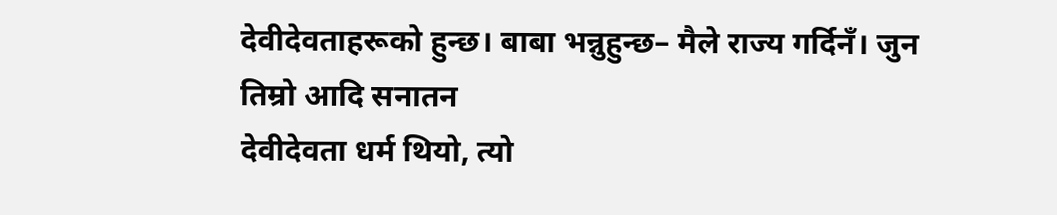देवीदेवताहरूको हुन्छ। बाबा भन्नुहुन्छ– मैले राज्य गर्दिनँ। जुन तिम्रो आदि सनातन
देवीदेवता धर्म थियो, त्यो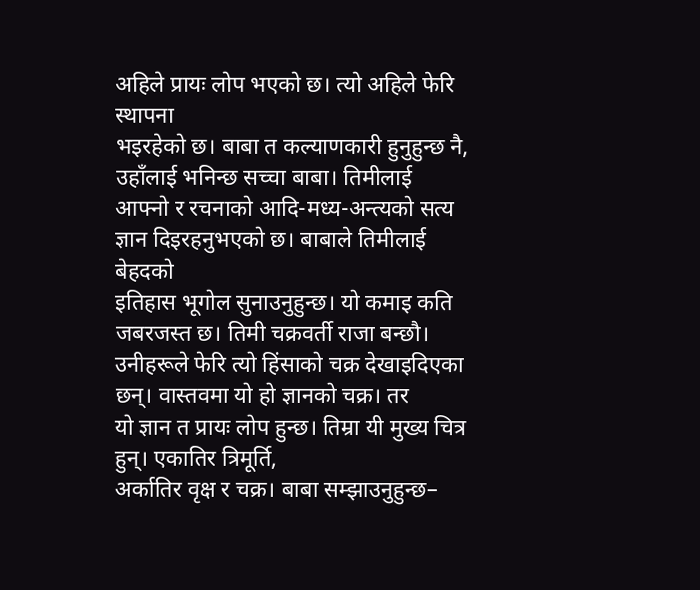अहिले प्रायः लोप भएको छ। त्यो अहिले फेरि स्थापना
भइरहेको छ। बाबा त कल्याणकारी हुनुहुन्छ नै, उहाँलाई भनिन्छ सच्चा बाबा। तिमीलाई
आफ्नो र रचनाको आदि-मध्य-अन्त्यको सत्य ज्ञान दिइरहनुभएको छ। बाबाले तिमीलाई बेहदको
इतिहास भूगोल सुनाउनुहुन्छ। यो कमाइ कति जबरजस्त छ। तिमी चक्रवर्ती राजा बन्छौ।
उनीहरूले फेरि त्यो हिंसाको चक्र देखाइदिएका छन्। वास्तवमा यो हो ज्ञानको चक्र। तर
यो ज्ञान त प्रायः लोप हुन्छ। तिम्रा यी मुख्य चित्र हुन्। एकातिर त्रिमूर्ति,
अर्कातिर वृक्ष र चक्र। बाबा सम्झाउनुहुन्छ–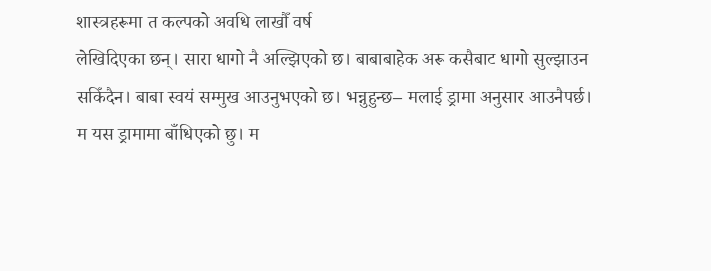शास्त्रहरूमा त कल्पको अवधि लाखौँ वर्ष
लेखिदिएका छन्। सारा धागो नै अल्झिएको छ। बाबाबाहेक अरू कसैबाट धागो सुल्झाउन
सकिँदैन। बाबा स्वयं सम्मुख आउनुभएको छ। भन्नुहुन्छ– मलाई ड्रामा अनुसार आउनैपर्छ।
म यस ड्रामामा बाँधिएको छु। म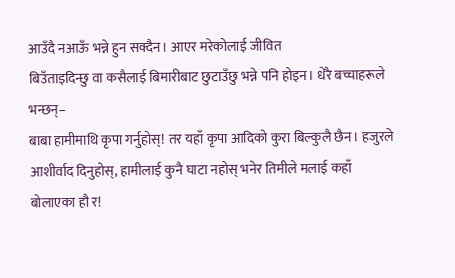आउँदै नआऊँ भन्ने हुन सक्दैन। आएर मरेकोलाई जीवित
बिउँताइदिन्छु वा कसैलाई बिमारीबाट छुटाउँछु भन्ने पनि होइन। धेरै बच्चाहरूले भन्छन्–
बाबा हामीमाथि कृपा गर्नुहोस्! तर यहाँ कृपा आदिको कुरा बिल्कुलै छैन। हजुरले
आशीर्वाद दिनुहोस्, हामीलाई कुनै घाटा नहोस् भनेर तिमीले मलाई कहाँ बोलाएका हौ र!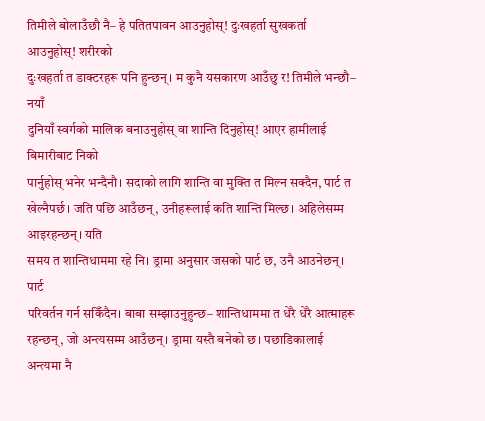तिमीले बोलाउँछौ नै– हे पतितपावन आउनुहोस्! दुःखहर्ता सुखकर्ता आउनुहोस्! शरीरको
दुःखहर्ता त डाक्टरहरू पनि हुन्छन्। म कुनै यसकारण आउँछु र! तिमीले भन्छौ– नयाँ
दुनियाँ स्वर्गको मालिक बनाउनुहोस् वा शान्ति दिनुहोस्! आएर हामीलाई बिमारीबाट निको
पार्नुहोस् भनेर भन्दैनौ। सदाको लागि शान्ति वा मुक्ति त मिल्न सक्दैन, पार्ट त
खेल्नैपर्छ। जति पछि आउँछन्, उनीहरूलाई कति शान्ति मिल्छ। अहिलेसम्म आइरहन्छन्। यति
समय त शान्तिधाममा रहे नि। ड्रामा अनुसार जसको पार्ट छ, उनै आउनेछन्। पार्ट
परिवर्तन गर्न सकिँदैन। बाबा सम्झाउनुहुन्छ– शान्तिधाममा त धेरै धेरै आत्माहरू
रहन्छन्, जो अन्त्यसम्म आउँछन्। ड्रामा यस्तै बनेको छ। पछाडिकालाई अन्त्यमा नै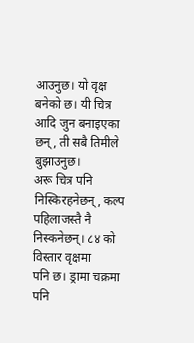आउनुछ। यो वृक्ष बनेको छ। यी चित्र आदि जुन बनाइएका छन्, ती सबै तिमीले बुझाउनुछ।
अरू चित्र पनि निस्किरहनेछन्, कल्प पहिलाजस्तै नै निस्कनेछन्। ८४ को विस्तार वृक्षमा
पनि छ। ड्रामा चक्रमा पनि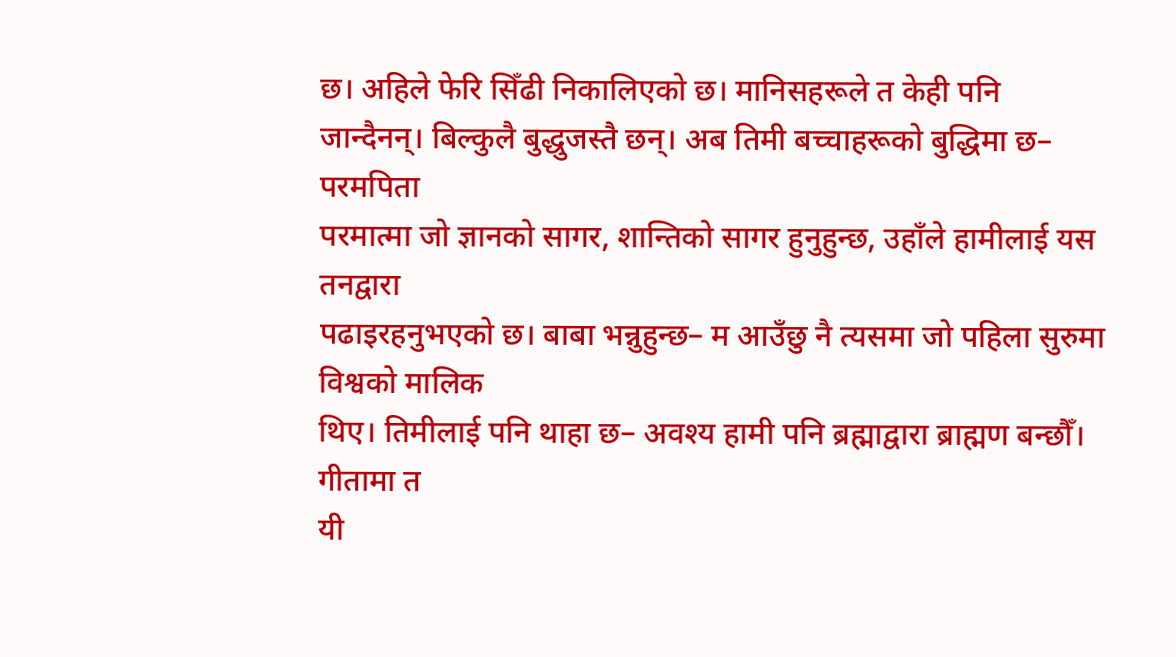छ। अहिले फेरि सिँढी निकालिएको छ। मानिसहरूले त केही पनि
जान्दैनन्। बिल्कुलै बुद्धुजस्तै छन्। अब तिमी बच्चाहरूको बुद्धिमा छ– परमपिता
परमात्मा जो ज्ञानको सागर, शान्तिको सागर हुनुहुन्छ, उहाँले हामीलाई यस तनद्वारा
पढाइरहनुभएको छ। बाबा भन्नुहुन्छ– म आउँछु नै त्यसमा जो पहिला सुरुमा विश्वको मालिक
थिए। तिमीलाई पनि थाहा छ– अवश्य हामी पनि ब्रह्माद्वारा ब्राह्मण बन्छौँ। गीतामा त
यी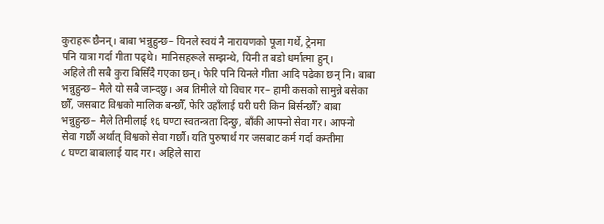कुराहरू छैनन्। बाबा भन्नुहुन्छ– यिनले स्वयं नै नारायणको पूजा गर्थे, ट्रेनमा
पनि यात्रा गर्दा गीता पढ्थे। मानिसहरूले सम्झन्थे, यिनी त बडो धर्मात्मा हुन्।
अहिले ती सबै कुरा बिर्सिंदै गएका छन्। फेरि पनि यिनले गीता आदि पढेका छन् नि। बाबा
भन्नुहुन्छ– मैले यो सबै जान्दछु। अब तिमीले यो विचार गर– हामी कसको सामुन्ने बसेका
छौँ, जसबाट विश्वको मालिक बन्छौँ, फेरि उहाँलाई घरी घरी किन बिर्सन्छौँ? बाबा
भन्नुहुन्छ– मैले तिमीलाई १६ घण्टा स्वतन्त्रता दिन्छु, बाँकी आफ्नो सेवा गर। आफ्नो
सेवा गर्छौ अर्थात् विश्वको सेवा गर्छौ। यति पुरुषार्थ गर जसबाट कर्म गर्दा कम्तीमा
८ घण्टा बाबालाई याद गर। अहिले सारा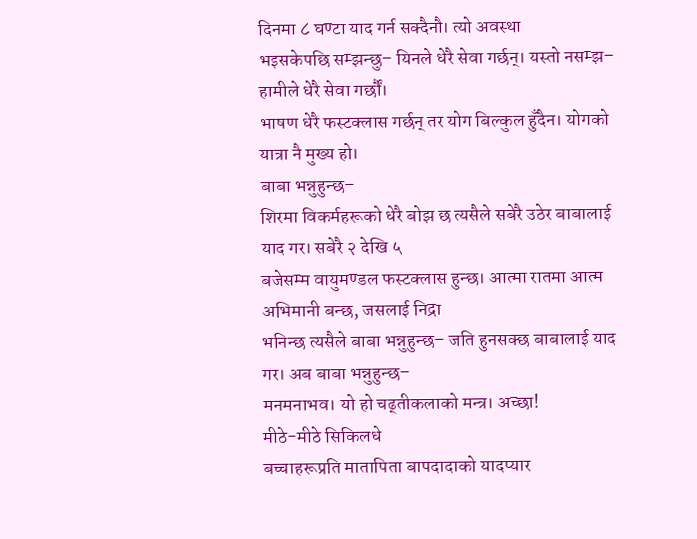दिनमा ८ घण्टा याद गर्न सक्दैनौ। त्यो अवस्था
भइसकेपछि सम्झन्छु– यिनले धेरै सेवा गर्छन्। यस्तो नसम्झ– हामीले धेरै सेवा गर्छौं।
भाषण धेरै फस्टक्लास गर्छन् तर योग बिल्कुल हुँदैन। योगको यात्रा नै मुख्य हो।
बाबा भन्नुहुन्छ–
शिरमा विकर्महरूको धेरै बोझ छ त्यसैले सबेरै उठेर बाबालाई याद गर। सबेरै २ देखि ५
बजेसम्म वायुमण्डल फस्टक्लास हुन्छ। आत्मा रातमा आत्म अभिमानी बन्छ, जसलाई निद्रा
भनिन्छ त्यसैले बाबा भन्नुहुन्छ– जति हुनसक्छ बाबालाई याद गर। अब बाबा भन्नुहुन्छ–
मनमनाभव। यो हो चढ्तीकलाको मन्त्र। अच्छा!
मीठे-मीठे सिकिलधे
बच्चाहरूप्रति मातापिता बापदादाको यादप्यार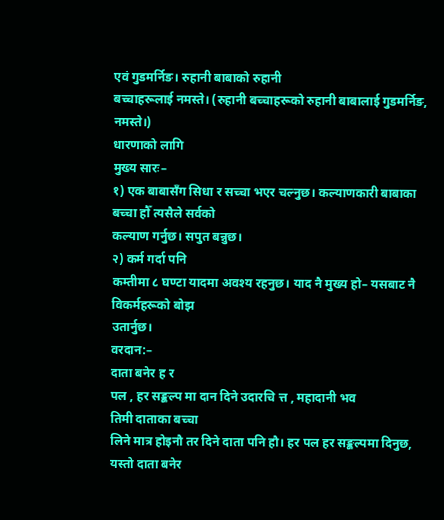एवं गुडमर्निङ। रुहानी बाबाको रुहानी
बच्चाहरूलाई नमस्ते। (रुहानी बच्चाहरूको रुहानी बाबालाई गुडमर्निङ, नमस्ते।)
धारणाको लागि
मुख्य सारः–
१) एक बाबासँग सिधा र सच्चा भएर चल्नुछ। कल्याणकारी बाबाका बच्चा हौँ त्यसैले सर्वको
कल्याण गर्नुछ। सपुत बन्नुछ।
२) कर्म गर्दा पनि
कम्तीमा ८ घण्टा यादमा अवश्य रहनुछ। याद नै मुख्य हो– यसबाट नै विकर्महरूको बोझ
उतार्नुछ।
वरदान:–
दाता बनेर ह र
पल , हर सङ्कल्प मा दान दिने उदारचि त्त , महादानी भव
तिमी दाताका बच्चा
लिने मात्र होइनौ तर दिने दाता पनि हौ। हर पल हर सङ्कल्पमा दिनुछ, यस्तो दाता बनेर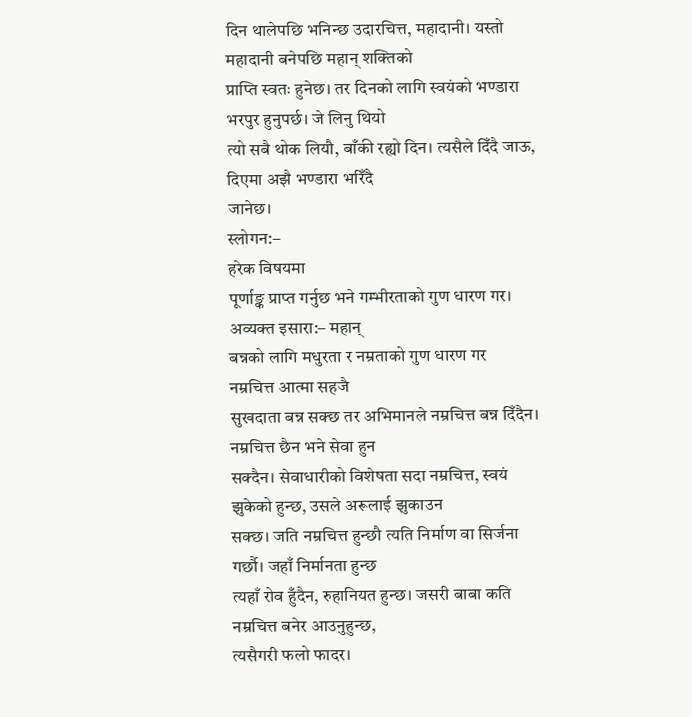दिन थालेपछि भनिन्छ उदारचित्त, महादानी। यस्तो महादानी बनेपछि महान् शक्तिको
प्राप्ति स्वतः हुनेछ। तर दिनको लागि स्वयंको भण्डारा भरपुर हुनुपर्छ। जे लिनु थियो
त्यो सबै थोक लियौ, बाँकी रह्यो दिन। त्यसैले दिँदै जाऊ, दिएमा अझै भण्डारा भरिँदै
जानेछ।
स्लोगन:–
हरेक विषयमा
पूर्णाङ्क प्राप्त गर्नुछ भने गम्भीरताको गुण धारण गर।
अव्यक्त इसारा:– महान्
बन्नको लागि मधुरता र नम्रताको गुण धारण गर
नम्रचित्त आत्मा सहजै
सुखदाता बन्न सक्छ तर अभिमानले नम्रचित्त बन्न दिँदैन। नम्रचित्त छैन भने सेवा हुन
सक्दैन। सेवाधारीको विशेषता सदा नम्रचित्त, स्वयं झुकेको हुन्छ, उसले अरूलाई झुकाउन
सक्छ। जति नम्रचित्त हुन्छौ त्यति निर्माण वा सिर्जना गर्छौ। जहाँ निर्मानता हुन्छ
त्यहाँ रोव हुँदैन, रुहानियत हुन्छ। जसरी बाबा कति नम्रचित्त बनेर आउनुहुन्छ,
त्यसैगरी फलो फादर।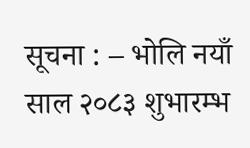सूचना : – भोलि नयाँ
साल २०८३ शुभारम्भ